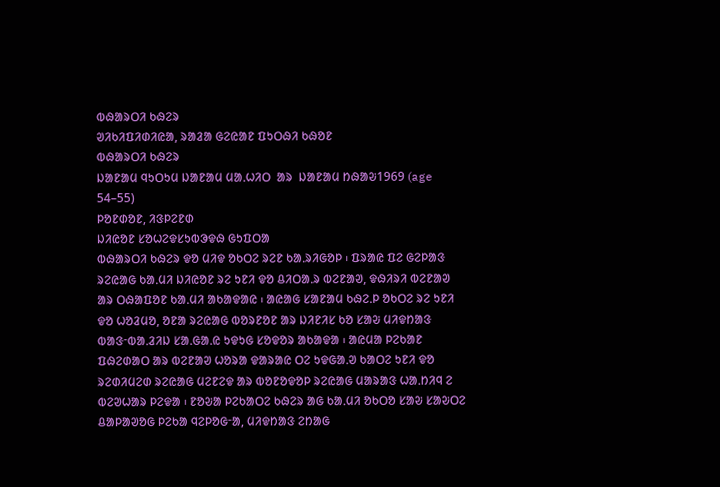ᱵᱷᱟᱨᱛᱤ ᱠᱷᱮᱨ
ᱣᱤᱠᱤᱯᱤᱰᱤᱭᱟ, ᱨᱟᱲᱟ ᱜᱮᱭᱟᱱ ᱯᱩᱛᱷᱤ ᱠᱷᱚᱱ
ᱵᱷᱟᱨᱛᱤ ᱠᱷᱮᱨ
ᱡᱟᱱᱟᱢ ᱧᱩᱛᱩᱢ ᱡᱟᱱᱟᱢ ᱢᱟᱹᱦᱤᱛ  ᱟᱨ  ᱡᱟᱱᱟᱢ ᱴᱷᱟᱶ1969 (age 54–55)
ᱞᱚᱱᱰᱚᱱ, ᱤᱝᱞᱮᱱᱰ
ᱡᱤᱭᱚᱱ ᱥᱚᱦᱮᱫᱥᱩᱵᱳᱫᱷ ᱜᱩᱯᱛᱟ
ᱵᱷᱟᱨᱛᱤ ᱠᱷᱮᱨ ᱫᱚ ᱢᱤᱫ ᱚᱠᱛᱮ ᱨᱮᱱ ᱠᱟᱹᱨᱤᱜᱚᱞ ᱾ ᱯᱨᱟᱭ ᱯᱮ ᱜᱮᱞᱟᱝ ᱨᱮᱭᱟᱜ ᱠᱟᱹᱢᱤ ᱡᱤᱭᱚᱱ ᱨᱮ ᱩᱱᱤ ᱫᱚ ᱪᱤᱛᱟᱹᱨ ᱵᱮᱱᱟᱣ, ᱫᱷᱤᱨᱤ ᱵᱮᱱᱟᱣ ᱟᱨ ᱛᱷᱟᱯᱚᱱ ᱠᱟᱹᱢᱤ ᱟᱠᱟᱫᱟᱭ ᱾ ᱟᱭᱟᱜ ᱥᱟᱱᱟᱢ ᱠᱷᱮᱹᱞ ᱚᱠᱛᱮ ᱨᱮ ᱩᱱᱤ ᱫᱚ ᱦᱚᱲᱢᱚ, ᱚᱱᱟ ᱨᱮᱭᱟᱜ ᱵᱚᱨᱱᱚᱱ ᱟᱨ ᱡᱤᱱᱤᱥ ᱠᱚ ᱥᱟᱶ ᱢᱤᱫᱴᱟᱝ ᱵᱟᱝᱼᱵᱟᱹᱲᱤᱡ ᱥᱟᱹᱜᱟᱹᱭ ᱩᱫᱩᱜ ᱥᱚᱫᱚᱨ ᱟᱠᱟᱫᱟ ᱾ ᱟᱭᱢᱟ ᱞᱮᱠᱟᱱ ᱯᱷᱮᱰᱟᱛ ᱟᱨ ᱵᱮᱱᱟᱣ ᱦᱚᱨᱟ ᱫᱟᱨᱟᱭ ᱛᱮ ᱩᱫᱜᱟᱹᱣ ᱠᱟᱛᱮ ᱩᱱᱤ ᱫᱚ ᱨᱮᱰᱤᱢᱮᱰ ᱨᱮᱭᱟᱜ ᱢᱮᱱᱮᱫ ᱟᱨ ᱵᱚᱱᱚᱫᱚᱞ ᱨᱮᱭᱟᱜ ᱢᱟᱨᱟᱝ ᱦᱟᱹᱴᱤᱧ ᱮ ᱵᱮᱣᱦᱟᱨ ᱞᱮᱫᱟ ᱾ ᱱᱚᱶᱟ ᱞᱮᱠᱟᱛᱮ ᱠᱷᱮᱨ ᱟᱜ ᱠᱟᱹᱢᱤ ᱚᱠᱛᱚ ᱥᱟᱶ ᱥᱟᱶᱛᱮ ᱪᱟᱞᱟᱣᱚᱜ ᱞᱮᱠᱟ ᱧᱮᱞᱚᱜᱼᱟ, ᱢᱤᱫᱴᱟᱝ ᱮᱴᱟᱜ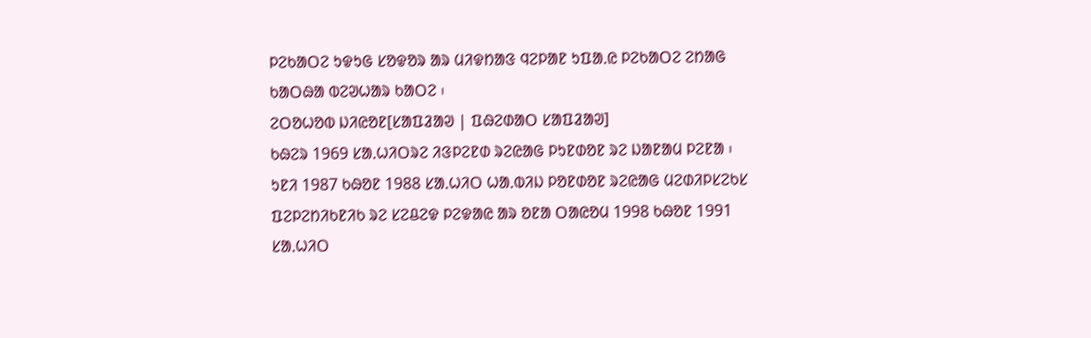ᱞᱮᱠᱟᱛᱮ ᱩᱫᱩᱜ ᱥᱚᱫᱚᱨ ᱟᱨ ᱢᱤᱫᱴᱟᱝ ᱧᱮᱞᱟᱱ ᱩᱯᱟᱹᱭ ᱞᱮᱠᱟᱛᱮ ᱮᱴᱟᱜ ᱠᱟᱛᱷᱟ ᱵᱮᱣᱦᱟᱨ ᱠᱟᱛᱮ ᱾
ᱮᱛᱚᱦᱚᱵ ᱡᱤᱭᱚᱱ[ᱥᱟᱯᱲᱟᱣ | ᱯᱷᱮᱰᱟᱛ ᱥᱟᱯᱲᱟᱣ]
ᱠᱷᱮᱨ 1969 ᱥᱟᱹᱦᱤᱛᱨᱮ ᱤᱝᱞᱮᱱᱰ ᱨᱮᱭᱟᱜ ᱞᱩᱱᱰᱚᱱ ᱨᱮ ᱡᱟᱱᱟᱢ ᱞᱮᱱᱟ ᱾ ᱩᱱᱤ 1987 ᱠᱷᱚᱱ 1988 ᱥᱟᱹᱦᱤᱛ ᱦᱟᱹᱵᱤᱡ ᱞᱚᱱᱰᱚᱱ ᱨᱮᱭᱟᱜ ᱢᱮᱰᱤᱞᱥᱮᱠᱥ ᱯᱮᱞᱮᱴᱤᱠᱱᱤᱠ ᱨᱮ ᱥᱮᱪᱮᱫ ᱞᱮᱫᱟᱭ ᱟᱨ ᱚᱱᱟ ᱛᱟᱭᱚᱢ 1998 ᱠᱷᱚᱱ 1991 ᱥᱟᱹᱦᱤᱛ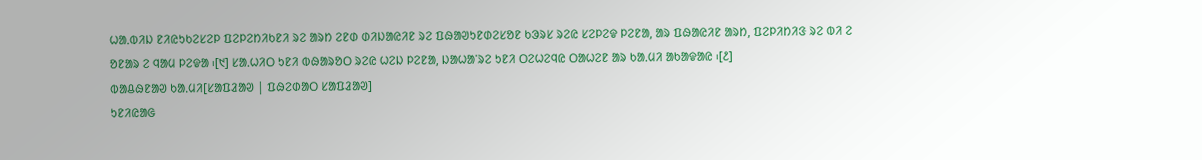ᱦᱟᱹᱵᱤᱡ ᱱᱤᱭᱩᱠᱮᱥᱮᱞ ᱯᱮᱞᱮᱴᱤᱠᱱᱤ ᱨᱮ ᱟᱨᱴ ᱮᱱᱰ ᱰᱤᱡᱟᱭᱤᱱ ᱨᱮ ᱯᱷᱟᱣᱩᱱᱰᱮᱥᱚᱱ ᱠᱳᱨᱥ ᱨᱮᱭ ᱥᱮᱞᱮᱫ ᱞᱮᱱᱟ, ᱟᱨ ᱯᱷᱟᱭᱤᱱ ᱟᱨᱴ, ᱯᱮᱞᱤᱴᱤᱝ ᱨᱮ ᱵᱤ ᱮ ᱚᱱᱟᱨ ᱮ ᱧᱟᱢ ᱞᱮᱫᱟ ᱾[᱑] ᱥᱟᱹᱦᱤᱛ ᱩᱱᱤ ᱵᱷᱟᱨᱚᱛ ᱨᱮᱭ ᱦᱮᱡ ᱞᱮᱱᱟ, ᱡᱟᱦᱟᱸᱨᱮ ᱩᱱᱤ ᱛᱮᱦᱮᱧᱭ ᱛᱟᱦᱮᱱ ᱟᱨ ᱠᱟᱹᱢᱤ ᱟᱠᱟᱫᱟᱭ ᱾[᱒]
ᱵᱟᱪᱷᱱᱟᱣ ᱠᱟᱹᱢᱤ[ᱥᱟᱯᱲᱟᱣ | ᱯᱷᱮᱰᱟᱛ ᱥᱟᱯᱲᱟᱣ]
ᱩᱱᱤᱭᱟᱜ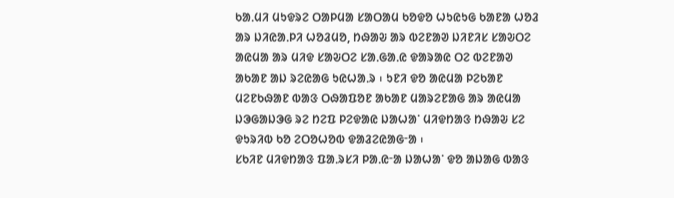ᱠᱟᱹᱢᱤ ᱢᱩᱫᱨᱮ ᱛᱟᱞᱢᱟ ᱥᱟᱛᱟᱢ ᱠᱚᱫᱚ ᱦᱩᱭᱩᱜ ᱠᱟᱱᱟ ᱦᱚᱲ ᱟᱨ ᱡᱤᱭᱟᱹᱞᱤ ᱦᱚᱲᱢᱚ, ᱴᱷᱟᱶ ᱟᱨ ᱵᱮᱱᱟᱣ ᱡᱤᱱᱤᱥ ᱥᱟᱶᱛᱮ ᱟᱭᱢᱟ ᱟᱨ ᱢᱤᱫ ᱥᱟᱶᱛᱮ ᱥᱟᱹᱜᱟᱹᱭ ᱫᱟᱨᱟᱭ ᱛᱮ ᱵᱮᱱᱟᱣ ᱟᱠᱟᱱ ᱟᱡ ᱨᱮᱭᱟᱜ ᱩᱭᱦᱟᱹᱨ ᱾ ᱩᱱᱤ ᱫᱚ ᱟᱭᱢᱟ ᱞᱮᱠᱟᱱ ᱢᱮᱱᱠᱷᱟᱱ ᱵᱟᱝ ᱛᱷᱟᱯᱚᱱ ᱟᱠᱟᱱ ᱢᱟᱨᱮᱱᱟᱜ ᱟᱨ ᱟᱭᱢᱟ ᱡᱳᱜᱟᱡᱳᱜ ᱨᱮ ᱴᱮᱯ ᱞᱮᱫᱟᱭ ᱡᱟᱦᱟᱸ ᱢᱤᱫᱴᱟᱝ ᱴᱷᱟᱶ ᱥᱮ ᱫᱩᱨᱤᱵ ᱠᱚ ᱮᱛᱚᱦᱚᱵ ᱫᱟᱲᱮᱭᱟᱜᱼᱟ ᱾
ᱥᱠᱤᱱ ᱢᱤᱫᱴᱟᱝ ᱯᱟᱹᱨᱥᱤ ᱞᱟᱹᱭᱼᱟ ᱡᱟᱦᱟᱸ ᱫᱚ ᱟᱡᱟᱜ ᱵᱟᱝ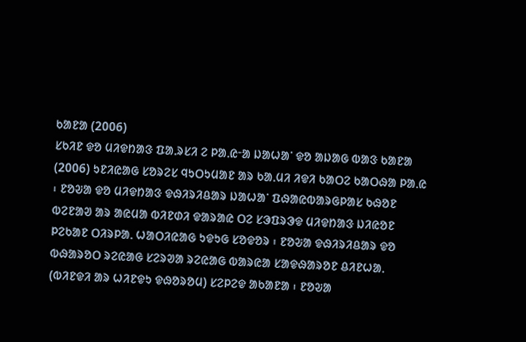ᱠᱟᱱᱟ (2006)
ᱥᱠᱤᱱ ᱫᱚ ᱢᱤᱫᱴᱟᱝ ᱯᱟᱹᱨᱥᱤ ᱮ ᱞᱟᱹᱭᱼᱟ ᱡᱟᱦᱟᱸ ᱫᱚ ᱟᱡᱟᱜ ᱵᱟᱝ ᱠᱟᱱᱟ (2006) ᱩᱱᱤᱭᱟᱜ ᱥᱚᱨᱮᱥ ᱧᱩᱛᱩᱢᱟᱱ ᱟᱨ ᱠᱟᱹᱢᱤ ᱤᱫᱤ ᱠᱟᱛᱮ ᱠᱟᱛᱷᱟ ᱞᱟᱹᱭ ᱾ ᱱᱚᱶᱟ ᱫᱚ ᱢᱤᱫᱴᱟᱝ ᱫᱷᱤᱨᱤᱪᱟᱨ ᱡᱟᱦᱟᱸ ᱯᱷᱟᱭᱵᱟᱨᱜᱞᱟᱥ ᱠᱷᱚᱱ ᱵᱮᱱᱟᱣ ᱟᱨ ᱟᱭᱢᱟ ᱵᱤᱱᱰᱤ ᱫᱟᱨᱟᱭ ᱛᱮ ᱥᱳᱯᱨᱳᱫ ᱢᱤᱫᱴᱟᱝ ᱡᱤᱭᱚᱱ ᱞᱮᱠᱟᱱ ᱛᱤᱨᱞᱟᱹ ᱦᱟᱛᱤᱭᱟᱜ ᱩᱫᱩᱜ ᱥᱚᱫᱚᱨ ᱾ ᱱᱚᱶᱟ ᱫᱷᱤᱨᱤᱪᱟᱨ ᱫᱚ ᱵᱷᱟᱨᱚᱛ ᱨᱮᱭᱟᱜ ᱥᱮᱨᱣᱟ ᱨᱮᱭᱟᱜ ᱵᱟᱨᱭᱟ ᱥᱟᱫᱷᱟᱨᱚᱱ ᱪᱤᱱᱦᱟᱹ (ᱵᱤᱱᱫᱤ ᱟᱨ ᱦᱤᱱᱫᱩ ᱫᱷᱚᱨᱚᱢ) ᱥᱮᱞᱮᱫ ᱟᱠᱟᱱᱟ ᱾ ᱱᱚᱶᱟ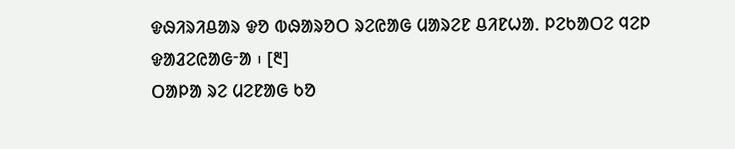ᱫᱷᱤᱨᱤᱪᱟᱨ ᱫᱚ ᱵᱷᱟᱨᱚᱛ ᱨᱮᱭᱟᱜ ᱢᱟᱨᱮᱱ ᱪᱤᱱᱦᱟᱹ ᱞᱮᱠᱟᱛᱮ ᱧᱮᱞ ᱫᱟᱲᱮᱭᱟᱜᱼᱟ ᱾ [᱓]
ᱛᱟᱞᱟ ᱨᱮ ᱢᱮᱱᱟᱜ ᱠᱚ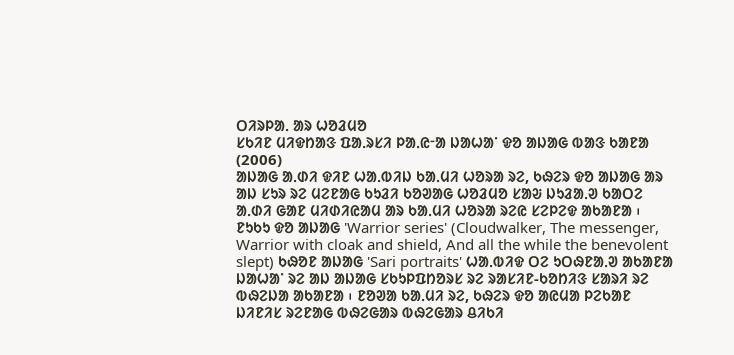ᱛᱤᱨᱞᱟᱹ ᱟᱨ ᱦᱚᱲᱢᱚ
ᱥᱠᱤᱱ ᱢᱤᱫᱴᱟᱝ ᱯᱟᱹᱨᱥᱤ ᱞᱟᱹᱭᱼᱟ ᱡᱟᱦᱟᱸ ᱫᱚ ᱟᱡᱟᱜ ᱵᱟᱝ ᱠᱟᱱᱟ (2006)
ᱟᱡᱟᱜ ᱟᱹᱰᱤ ᱫᱤᱱ ᱦᱟᱹᱵᱤᱡ ᱠᱟᱹᱢᱤ ᱦᱚᱨᱟ ᱨᱮ, ᱠᱷᱮᱨ ᱫᱚ ᱟᱡᱟᱜ ᱟᱨ ᱟᱡ ᱥᱩᱨ ᱨᱮ ᱢᱮᱱᱟᱜ ᱠᱩᱲᱤ ᱠᱚᱣᱟᱜ ᱦᱚᱲᱢᱚ ᱥᱟᱶ ᱡᱩᱲᱟᱹᱣ ᱠᱟᱛᱮ ᱟᱹᱰᱤ ᱜᱟᱱ ᱢᱤᱰᱤᱭᱟᱢ ᱟᱨ ᱠᱟᱹᱢᱤ ᱦᱚᱨᱟ ᱨᱮᱭ ᱥᱮᱞᱮᱫ ᱟᱠᱟᱱᱟ ᱾ ᱱᱩᱠᱩ ᱫᱚ ᱟᱡᱟᱜ 'Warrior series' (Cloudwalker, The messenger, Warrior with cloak and shield, And all the while the benevolent slept) ᱠᱷᱚᱱ ᱟᱡᱟᱜ 'Sari portraits' ᱦᱟᱹᱵᱤᱫ ᱛᱮ ᱩᱛᱷᱱᱟᱹᱣ ᱟᱠᱟᱱᱟ ᱡᱟᱦᱟᱸ ᱨᱮ ᱟᱡ ᱟᱡᱟᱜ ᱥᱠᱩᱞᱯᱴᱚᱨᱥ ᱨᱮ ᱨᱟᱥᱤᱱ-ᱠᱚᱴᱤᱝ ᱥᱟᱨᱤ ᱨᱮ ᱵᱷᱮᱡᱟ ᱟᱠᱟᱱᱟ ᱾ ᱱᱚᱣᱟ ᱠᱟᱹᱢᱤ ᱨᱮ, ᱠᱷᱮᱨ ᱫᱚ ᱟᱭᱢᱟ ᱞᱮᱠᱟᱱ ᱡᱤᱱᱤᱥ ᱨᱮᱱᱟᱜ ᱵᱷᱮᱜᱟᱨ ᱵᱷᱮᱜᱟᱨ ᱪᱤᱠᱤ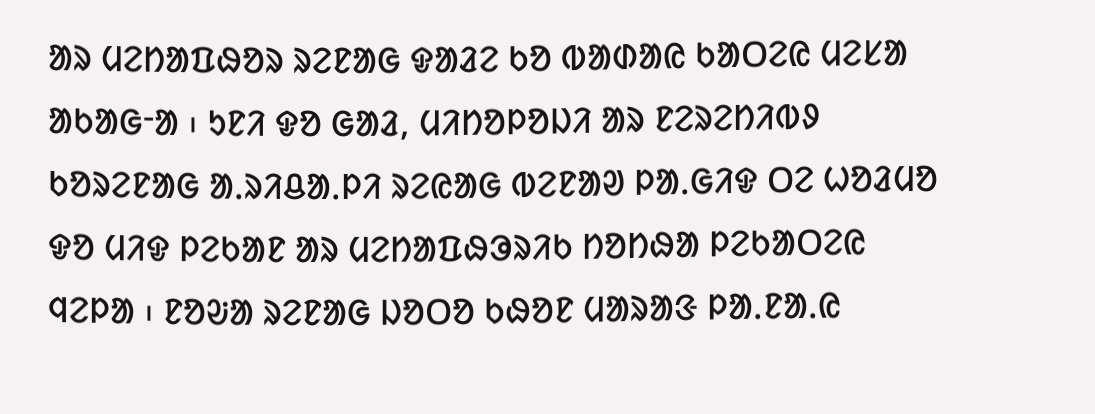ᱟᱨ ᱢᱮᱴᱟᱯᱷᱚᱨ ᱨᱮᱱᱟᱜ ᱫᱟᱲᱮ ᱠᱚ ᱵᱟᱰᱟᱭ ᱠᱟᱛᱮᱭ ᱢᱮᱥᱟ ᱟᱠᱟᱜᱼᱟ ᱾ ᱩᱱᱤ ᱫᱚ ᱜᱟᱲ, ᱢᱤᱴᱚᱞᱚᱡᱤ ᱟᱨ ᱱᱮᱨᱮᱴᱤᱵᱽ ᱠᱚᱨᱮᱱᱟᱜ ᱟᱹᱨᱤᱪᱟᱹᱞᱤ ᱨᱮᱭᱟᱜ ᱵᱮᱱᱟᱣ ᱞᱟᱹᱜᱤᱫ ᱛᱮ ᱦᱚᱲᱢᱚ ᱫᱚ ᱢᱤᱫ ᱞᱮᱠᱟᱱ ᱟᱨ ᱢᱮᱴᱟᱯᱷᱳᱨᱤᱠ ᱴᱚᱴᱷᱟ ᱞᱮᱠᱟᱛᱮᱭ ᱧᱮᱞᱟ ᱾ ᱱᱚᱶᱟ ᱨᱮᱱᱟᱜ ᱡᱚᱛᱚ ᱠᱷᱚᱱ ᱢᱟᱨᱟᱝ ᱞᱟᱹᱱᱟᱹᱭ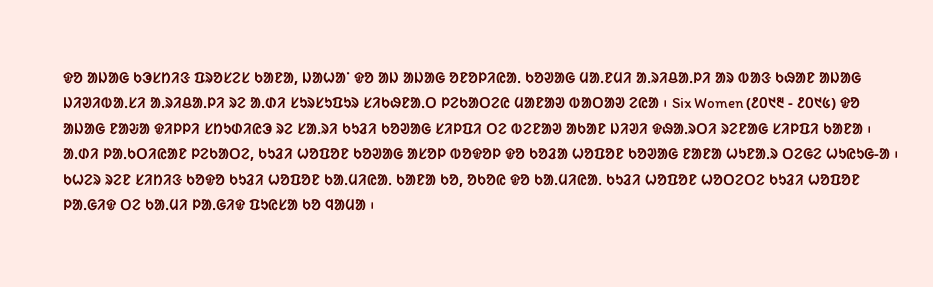ᱫᱚ ᱟᱡᱟᱜ ᱠᱳᱥᱴᱤᱝ ᱯᱨᱚᱥᱮᱥ ᱠᱟᱱᱟ, ᱡᱟᱦᱟᱸ ᱫᱚ ᱟᱡ ᱟᱡᱟᱜ ᱚᱱᱚᱞᱤᱭᱟᱹ ᱠᱚᱣᱟᱜ ᱢᱟᱹᱱᱢᱤ ᱟᱹᱨᱤᱪᱟᱹᱞᱤ ᱟᱨ ᱵᱟᱝ ᱠᱷᱟᱱ ᱟᱡᱟᱜ ᱡᱤᱣᱤᱵᱟᱹᱥᱤ ᱟᱹᱨᱤᱪᱟᱹᱞᱤ ᱨᱮ ᱟᱹᱰᱤ ᱥᱩᱨᱥᱩᱯᱩᱨ ᱥᱤᱠᱷᱱᱟᱹᱛ ᱞᱮᱠᱟᱛᱮᱭ ᱢᱟᱱᱟᱣ ᱵᱟᱛᱟᱣ ᱮᱭᱟ ᱾ Six Women (᱒᱐᱑᱓ - ᱒᱐᱑᱕) ᱫᱚ ᱟᱡᱟᱜ ᱱᱟᱶᱟ ᱫᱤᱞᱞᱤ ᱥᱴᱩᱰᱤᱭᱳ ᱨᱮ ᱥᱟᱹᱨᱤ ᱠᱩᱲᱤ ᱠᱚᱣᱟᱜ ᱥᱤᱞᱯᱤ ᱛᱮ ᱵᱮᱱᱟᱣ ᱟᱠᱟᱱ ᱡᱤᱣᱤ ᱫᱷᱟᱹᱨᱛᱤ ᱨᱮᱱᱟᱜ ᱥᱤᱞᱯᱤ ᱠᱟᱱᱟ ᱾ ᱟᱹᱰᱤ ᱞᱟᱹᱠᱛᱤᱭᱟᱱ ᱞᱮᱠᱟᱛᱮ, ᱠᱩᱲᱤ ᱦᱚᱯᱚᱱ ᱠᱚᱣᱟᱜ ᱟᱥᱚᱞ ᱵᱚᱫᱚᱞ ᱫᱚ ᱠᱚᱲᱟ ᱦᱚᱯᱚᱱ ᱠᱚᱣᱟᱜ ᱱᱟᱱᱟ ᱦᱩᱱᱟᱹᱨ ᱛᱮᱜᱮ ᱦᱩᱭᱩᱜ-ᱟ ᱾ ᱠᱦᱮᱨ ᱨᱮᱱ ᱥᱤᱴᱤᱝ ᱠᱚᱫᱚ ᱠᱩᱲᱤ ᱦᱚᱯᱚᱱ ᱠᱟᱹᱢᱤᱭᱟᱹ ᱠᱟᱱᱟ ᱠᱚ, ᱚᱠᱚᱭ ᱫᱚ ᱠᱟᱹᱢᱤᱭᱟᱹ ᱠᱩᱲᱤ ᱦᱚᱯᱚᱱ ᱦᱚᱛᱮᱛᱮ ᱠᱩᱲᱤ ᱦᱚᱯᱚᱱ ᱞᱟᱹᱜᱤᱫ ᱛᱮ ᱠᱟᱹᱢᱤ ᱞᱟᱹᱜᱤᱫ ᱯᱩᱭᱥᱟ ᱠᱚ ᱧᱟᱢᱟ ᱾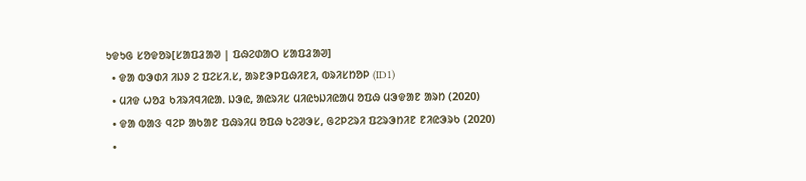ᱩᱫᱩᱜ ᱥᱚᱫᱚᱨ[ᱥᱟᱯᱲᱟᱣ | ᱯᱷᱮᱰᱟᱛ ᱥᱟᱯᱲᱟᱣ]
  • ᱫᱟ ᱵᱳᱰᱤ ᱤᱡᱽ ᱮ ᱯᱮᱥᱤᱹᱥ, ᱟᱨᱱᱳᱞᱯᱷᱤᱱᱤ, ᱵᱨᱤᱥᱴᱚᱞ (ID1)
  • ᱢᱤᱫ ᱦᱚᱲ ᱠᱤᱨᱤᱧᱤᱭᱟᱹ ᱡᱳᱭ, ᱟᱭᱨᱤᱥ ᱢᱤᱭᱩᱡᱤᱭᱟᱢ ᱚᱯᱷ ᱢᱳᱫᱟᱱ ᱟᱨᱴ (2020)
  • ᱫᱟ ᱵᱟᱝ ᱧᱮᱞ ᱟᱠᱟᱱ ᱯᱷᱨᱤᱢ ᱚᱯᱷ ᱠᱮᱣᱳᱥ, ᱜᱮᱞᱮᱨᱤ ᱯᱮᱨᱳᱴᱤᱱ ᱱᱤᱭᱳᱨᱠ (2020)
  •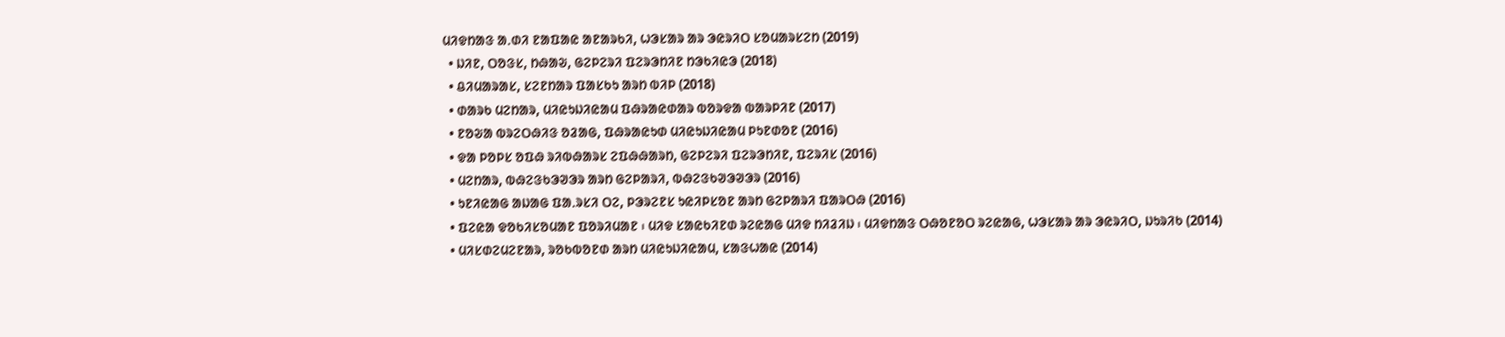ᱢᱤᱫᱴᱟᱝ ᱟᱹᱰᱤ ᱱᱟᱯᱟᱭ ᱟᱱᱟᱨᱠᱤ, ᱦᱳᱥᱟᱨ ᱟᱨ ᱳᱭᱨᱤᱛ ᱥᱚᱢᱟᱨᱥᱮᱴ (2019)
  • ᱡᱤᱱ, ᱛᱚᱝᱥ, ᱴᱷᱟᱶ, ᱜᱮᱞᱮᱨᱤ ᱯᱮᱨᱳᱴᱤᱱ ᱴᱳᱠᱤᱭᱳ (2018)
  • ᱪᱤᱢᱟᱨᱟᱥ, ᱥᱮᱱᱴᱟᱨ ᱯᱟᱥᱠᱩ ᱟᱨᱴ ᱵᱤᱞ (2018)
  • ᱰᱟᱨᱠ ᱢᱮᱴᱟᱨ, ᱢᱤᱭᱩᱡᱤᱭᱟᱢ ᱯᱷᱨᱟᱭᱰᱟᱨ ᱵᱚᱨᱫᱟ ᱵᱟᱨᱞᱤᱱ (2017)
  • ᱱᱚᱶᱟ ᱵᱨᱮᱛᱷᱤᱝ ᱚᱲᱟᱜ, ᱯᱷᱨᱟᱭᱩᱰ ᱢᱤᱭᱩᱡᱤᱭᱟᱢ ᱞᱩᱱᱰᱚᱱ (2016)
  • ᱫᱟ ᱞᱚᱞᱥ ᱚᱯᱷ ᱨᱤᱵᱷᱟᱨᱥ ᱮᱯᱷᱷᱟᱨᱴ, ᱜᱮᱞᱮᱨᱤ ᱯᱮᱨᱳᱴᱤᱱ, ᱯᱮᱨᱤᱥ (2016)
  • ᱢᱮᱴᱟᱨ, ᱵᱷᱮᱝᱠᱳᱣᱳᱨ ᱟᱨᱴ ᱜᱮᱞᱟᱨᱤ, ᱵᱷᱮᱝᱠᱣᱳᱣᱳᱨ (2016)
  • ᱩᱱᱤᱭᱟᱜ ᱟᱡᱟᱜ ᱯᱟᱹᱨᱥᱤ ᱛᱮ, ᱞᱳᱨᱮᱱᱥ ᱩᱭᱤᱞᱥᱚᱱ ᱟᱨᱴ ᱜᱮᱞᱟᱨᱤ ᱯᱟᱨᱛᱷ (2016)
  • ᱯᱮᱭᱟ ᱫᱚᱠᱤᱥᱚᱢᱟᱱ ᱯᱚᱨᱤᱢᱟᱱ ᱾ ᱢᱤᱫ ᱥᱟᱭᱠᱤᱱᱰ ᱨᱮᱭᱟᱜ ᱢᱤᱫ ᱴᱤᱲᱤᱡ ᱾ ᱢᱤᱫᱴᱟᱝ ᱛᱷᱚᱱᱚᱛ ᱨᱮᱭᱟᱜ, ᱦᱳᱥᱟᱨ ᱟᱨ ᱳᱭᱨᱤᱛ, ᱡᱩᱨᱤᱠ (2014)
  • ᱢᱤᱥᱰᱮᱢᱮᱱᱟᱨ, ᱨᱚᱠᱵᱚᱱᱰ ᱟᱨᱴ ᱢᱤᱭᱩᱡᱤᱭᱟᱢ, ᱥᱟᱝᱦᱟᱭ (2014)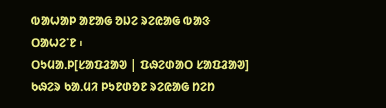ᱵᱟᱦᱟᱞ ᱟᱱᱟᱜ ᱚᱡᱮ ᱨᱮᱭᱟᱜ ᱵᱟᱝ ᱛᱟᱦᱮᱸᱱ ᱾
ᱛᱩᱢᱟᱹᱞ[ᱥᱟᱯᱲᱟᱣ | ᱯᱷᱮᱰᱟᱛ ᱥᱟᱯᱲᱟᱣ]
ᱠᱷᱮᱨ ᱠᱟᱹᱢᱤ ᱞᱩᱱᱰᱚᱱ ᱨᱮᱭᱟᱜ ᱴᱮᱴ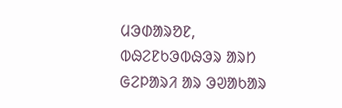ᱢᱳᱰᱟᱨᱚᱱ, ᱵᱷᱮᱱᱠᱳᱵᱷᱳᱨ ᱟᱨᱴ ᱜᱮᱞᱟᱨᱤ ᱟᱨ ᱳᱣᱟᱠᱟᱨ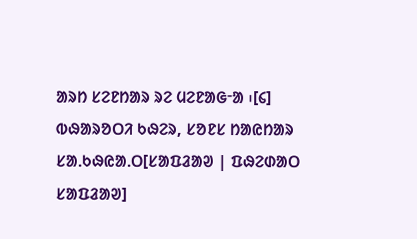ᱟᱨᱴ ᱥᱮᱱᱴᱟᱨ ᱨᱮ ᱢᱮᱱᱟᱜᱼᱟ ᱾[᱔]
ᱵᱷᱟᱨᱚᱛᱤ ᱠᱷᱮᱨ, ᱥᱚᱱᱥ ᱴᱟᱭᱴᱟᱨ
ᱥᱟᱹᱠᱷᱭᱟᱹᱛ[ᱥᱟᱯᱲᱟᱣ | ᱯᱷᱮᱰᱟᱛ ᱥᱟᱯᱲᱟᱣ]